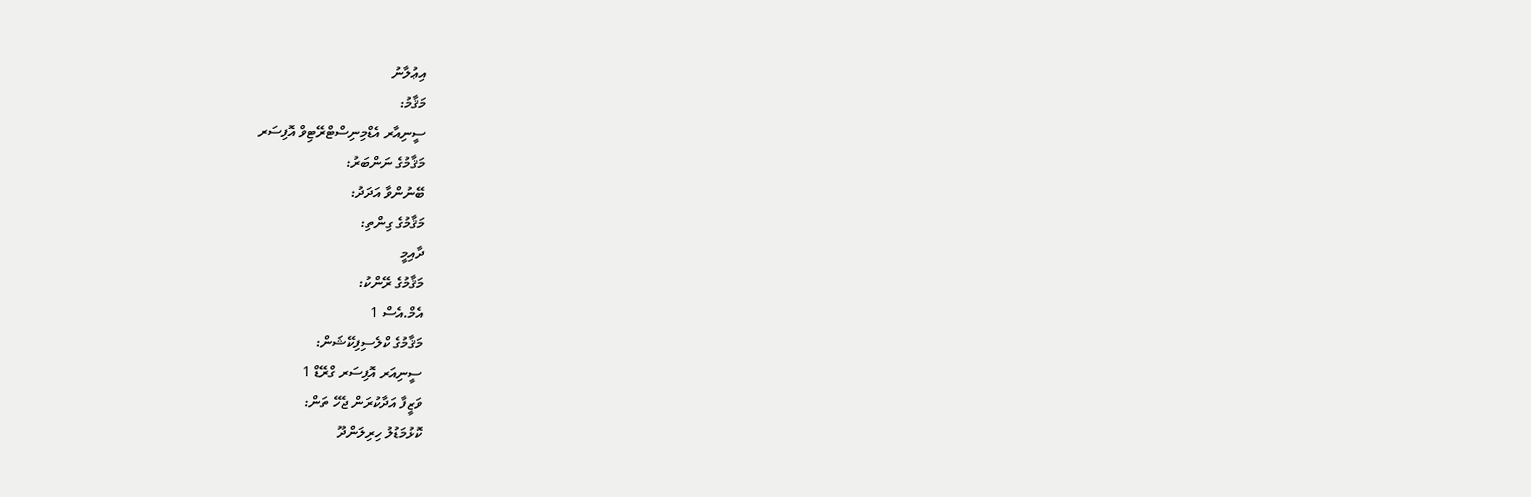އިޢުލާނު
މަޤާމު:
ސީނިއާރ އެޑްމިނިސްޓްރޭޓިވް އޮފިސަރ
މަޤާމުގެ ނަންބަރު:
ބޭނުންވާ އަދަދު:
މަޤާމުގެ ގިންތި:
ދާއިމީ
މަޤާމުގެ ރޭންކު:
އެމް.އެސް 1
މަޤާމުގެ ކްލެސިފިކޭޝަން:
ސީނިއަރ އޮފިސަރ ގްރޭޑް 1
ވަޒީފާ އަދާކުރަން ޖެހޭ ތަން:
ކޮޅުމަޑުލު ހިރިލަންދޫ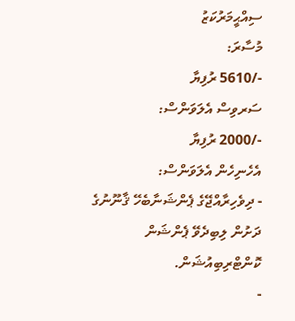ސިއްޙީމަރުކަޒު
މުސާރަ:
-/5610 ރުފިޔާ
ސަރވިސް އެލަވަންސް:
-/2000 ރުފިޔާ
އެހެނިހެން އެލަވަންސް:
- ދިވެހިރާއްޖޭގެ ޕެންޝަނާބެހޭ ޤާނޫނުގެ ދަށުން ލިބިދެވޭ ޕެންޝަން ކޮންޓްރިބިއުޝަން.
-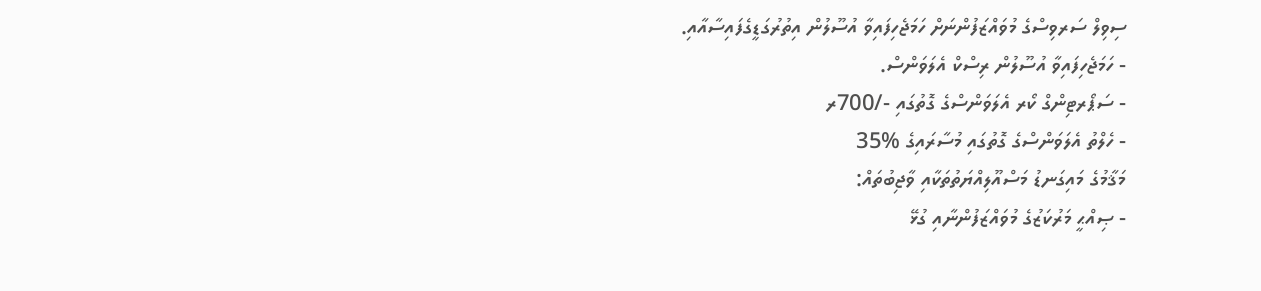ސިވިލް ސަރވިސްގެ މުވައްޒަފުންނަށް ހަމަޖެހިފައިވާ އުސޫލުން އިތުރުގަޑީގެފައިސާއާއި.
- ހަމަޖެހިފައިވާ އުސޫލުން ރިސްކް އެލަވަންސް.
- ސަޕޯރޓިންގް ކޯރ އެލަވަންސްގެ ގޮތުގައި -/700ރ
- ހެލްތު އެލަވަންސްގެ ގޮތުގައި މުސާރައިގެ %35
މަޤާމުގެ މައިގަނޑު މަސްއޫލިއްޔަތުތަކާއި ވާޖިބުތައް:
- ޞިއްޙީ މަރުކަޒުގެ މުވައްޒަފުންނާއި ގުޅޭ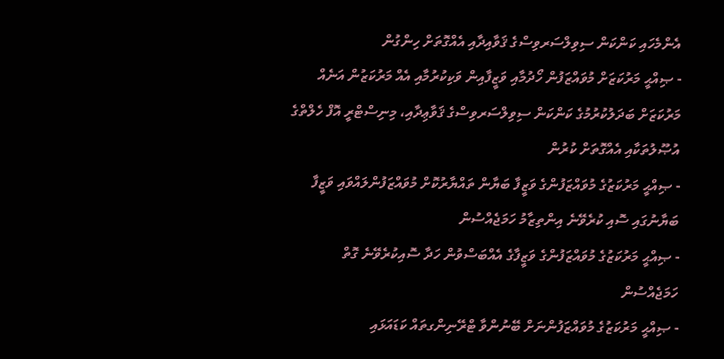އެންމެހައި ކަންކަން ސިވިލްސަރވިސްގެ ޤަވާއިދާއި އެއްގޮތަށް ހިންގުން
- ޞިއްޙީ މަރުކަޒަށް މުވައްޒަފުން ހޯދުމާއި ވަޒީފާއިން ވަކިކުރުމާއި އެއް މަރުކަޒުން އަނެއް މަރުކަޒަށް ބަދަލުކުރުމުގެ ކަންކަން ސިވިލްސަރވިސްގެ ޤަވާޢިދާއި، މިނިސްޓްރީ އޮފް ހެލްތްގެ އުޞޫލުތަކާއި އެއްގޮތަށް ކުރުން
- ޞިއްޙީ މަރުކަޒުގެ މުވައްޒަފުންގެ ވަޒީފާ ބަޔާން ތައްޔާރުކޮށް މުވައްޒަފުންލައްވައި ވަޒީފާ ބަޔާނުގައި ސޮއި ކުރެވޭނެ އިންތިޒާމު ހަމަޖެއްސުން
- ޞިއްޙީ މަރުކަޒުގެ މުވައްޒަފުންގެ ވަޒީފާގެ އެއްބަސްވުން ހަދާ ސޮއިކުރެވޭނެ ގޮތް ހަމަޖެއްސުން
- ޞިއްޙީ މަރުކަޒުގެ މުވައްޒަފުންނަށް ބޭނުންވާ ޓްރޭނިންގތައް ކަޑައަޅައި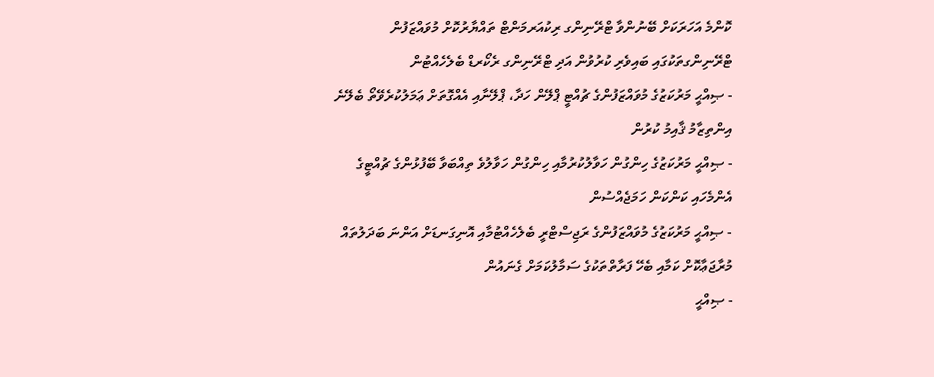ކޮންމެ އަހަރަކަށް ބޭނުންވާ ޓްރޭނިންގ ރިކުއަރމަންޓް ތައްޔާރުކޮށް މުވައްޒަފުން ޓްރޭނިންގތަކުގައި ބައިވެރި ކުރުވުން އަދި ޓްރޭނިންގ ރެކޯރޑް ބެލެހެއްޓުން
- ޞިއްޙީ މަރުކަޒުގެ މުވައްޒަފުންގެ ޗުއްޓީ ޕްލޭން ހަދާ، ޕްލޭނާއި އެއްގޮތަށް ޢަމަލުކުރެވޭތޯ ބެލޭނެ އިންތިޒާމު ޤާއިމު ކުރުން
- ޞިއްޙީ މަރުކަޒުގެ ހިންގުން ހަވާލުކުރުމާއި ހިންގުން ހަވާލުވެ ތިއްބަވާ ބޭފުޅުންގެ ޗުއްޓީގެ އެންމެހައި ކަންކަން ހަމަޖެއްސުން
- ޞިއްޙީ މަރުކަޒުގެ މުވައްޒަފުންގެ ރަޖިސްޓްރީ ބެލެހެއްޓުމާއި އޮނިގަނޑަށް އަންނަ ބަދަލުތައް މުރާޖަޢާކޮށް ކަމާއި ބެހޭ ފަރާތްތަކުގެ ސަމާލުކަމަށް ގެނައުން
- ޞިއްޙީ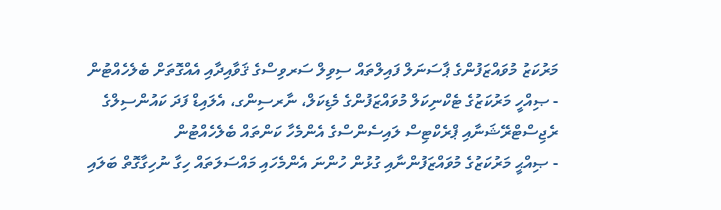މަރުކަޒު މުވައްޒަފުންގެ ޕާސަނަލް ފައިލްތައް ސިވިލް ސަރވިސްގެ ޤަވާއިދާއި އެއްގޮތަށް ބެލެހެއްޓުން
- ޞިއްހީ މަރުކަޒުގެ ޓެކްނިކަލް މުވައްޒަފުންގެ މެޑިކަލް، ނާރސިންގ، އެލައިޑް ފަދަ ކައުންސިލްގެ ރެޖިސްޓްރޭޝަނާއި ޕްރެކްޓިސް ލައިސެންސްގެ އެންމެހާ ކަންތައް ބެލެހެއްޓުން
- ޞިއްޙީ މަރުކަޒުގެ މުވައްޒަފުންނާއި ގުޅުން ހުންނަ އެންމެހައި މައްސަލަތައް ހިގާ ނުހިގާގޮތް ބަލައި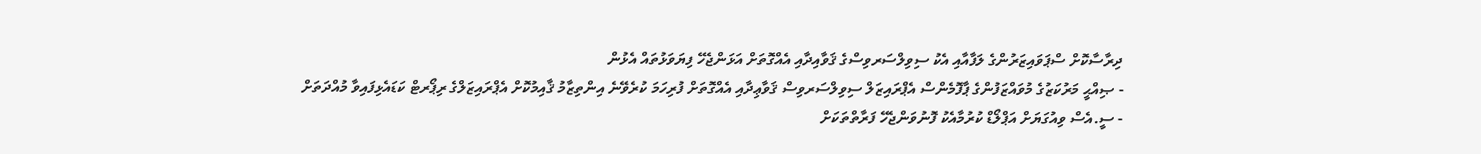ދިރާސާކޮށް ސްޕަވައިޒަރުންގެ ލަފާއާއި އެކު ސިވިލްސަރވިސްގެ ޤަވާއިދާއި އެއްގޮތަށް އަޅަންޖެހޭ ފިޔަވަޅުތައް އެޅުން
- ޞިއްޙީ މަރުކަޒުގެ މުވައްޒަފުންގެ ޕާފޮމެންސް އެޕްރައިޒަލް ސިވިލްސަރވިސް ޤަވާޢިދާއި އެއްގޮތަށް ފުރިހަމަ ކުރެވޭނެ އިންތިޒާމު ޤާއިމުކޮށް އެޕްރައިޒަލްގެ ރިޕޯރޓް ކަޑައެޅިފައިވާ މުއްދަތަށް
- ސީ.އެސް ވިއުގަޔަށް އަޕްލޯޑް ކުރުމާއެކު ފޮނުވަންޖެހޭ ފަރާތްތަކަށް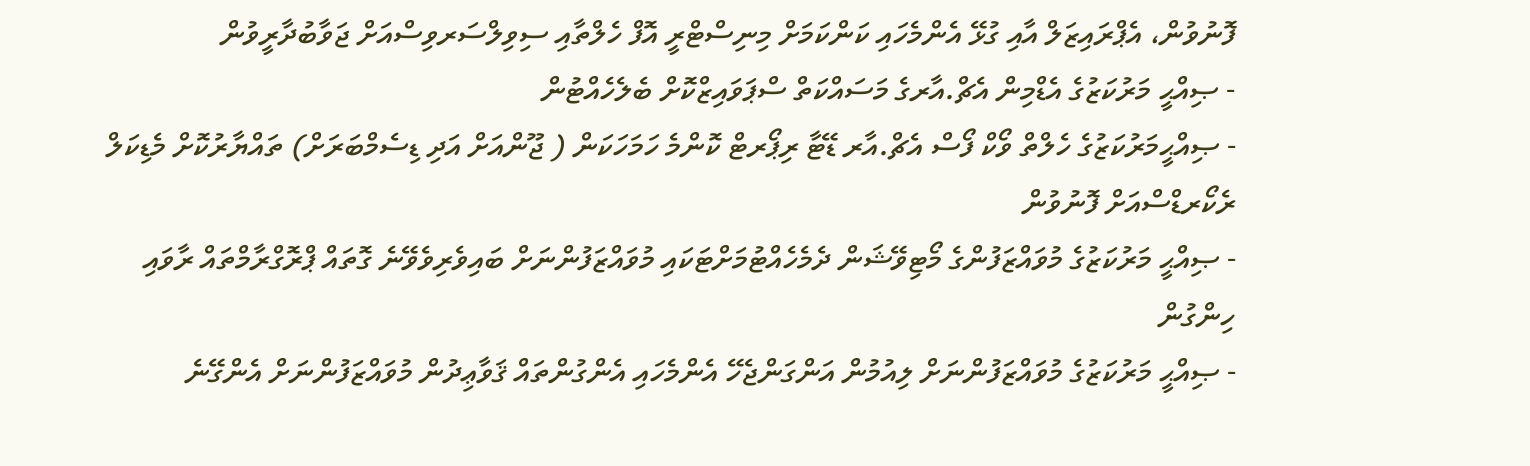ފޮނުވުން، އެޕްރައިޒަލް އާއި ގުޅޭ އެންމެހައި ކަންކަމަށް މިނިސްޓްރީ އޮފް ހެލްތާއި ސިވިލްސަރވިސްއަށް ޖަވާބުދާރީވުން
- ޞިއްޙީ މަރުކަޒުގެ އެޑްމިން އެޗް.އާރގެ މަސައްކަތް ސްޕަވައިޒްކޮށް ބެލެހެއްޓުން
- ޞިއްޙީމަރުކަޒުގެ ހެލްތް ވޯކް ފޯސް އެޗް.އާރ ޑޭޓާ ރިޕޯރޓް ކޮންމެ ހަމަހަކަން ( ޖޫންއަށް އަދި ޑިސެމްބަރަށް) ތައްޔާރުކޮށް މެޑިކަލް ރެކޯރޑްސްއަށް ފޮނުވުން
- ޞިއްޙީ މަރުކަޒުގެ މުވައްޒަފުންގެ މޯޓިވޭޝަން ދެމެހެއްޓުމަށްޓަކައި މުވައްޒަފުންނަށް ބައިވެރިވެވޭނެ ގޮތައް ޕްރޮގްރާމްތައް ރާވައި ހިންގުން
- ޞިއްޙީ މަރުކަޒުގެ މުވައްޒަފުންނަށް ލިއުމުން އަންގަންޖެހޭ އެންމެހައި އެންގުންތައް ޤަވާޢިދުން މުވައްޒަފުންނަށް އެންގޭނެ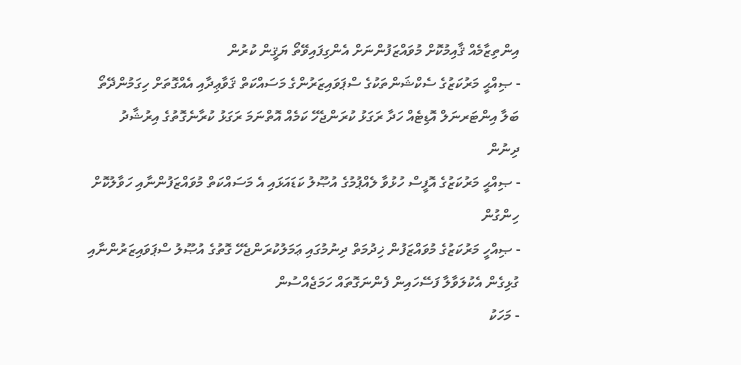އިންތިޒާމެއް ޤާއިމުކޮށް މުވައްޒަފުންނަށް އެންގިފައިވޭތޯ ޔަޤީން ކުރުން
- ޞިއްޙީ މަރުކަޒުގެ ސެކްޝަންތަކުގެ ސްޕަވައިޒަރުންގެ މަސައްކަތް ޤަވާޢިދާއި އެއްގޮތަށް ހިގަމުންދޭތޯ ބަލާ އިންޓަރނަލް އޮޑިޓެއް ހަދާ ރަގަޅު ކުރަންޖެހޭ ކަމެއް އޮތްނަމަ ރަގަޅު ކުރާނެގޮތުގެ އިރުޝާދު ދިނުން
- ޞިއްޙީ މަރުކަޒުގެ އޮފީސް ހުޅުވާ ލެއްޕުމުގެ އުޞޫލު ކަޑައަޅައި އެ މަސައްކަތް މުވައްޒަފުންނާއި ހަވާލުކޮށް ހިންގުން
- ޞިއްހީ މަރުކަޒުގެ މުވައްޒަފުން ޚިދުމަތް ދިނުމުގައި ޢަމަލުކުރަންޖެހޭ ގޮތުގެ އުޞޫލު ސްޕަވައިޒަރުންނާއި ގުޅިގެން އެކުލަވާލާ ފަސޭހައިން ފެންނަގޮތައް ހަމަޖެއްސުން
- މަހަކު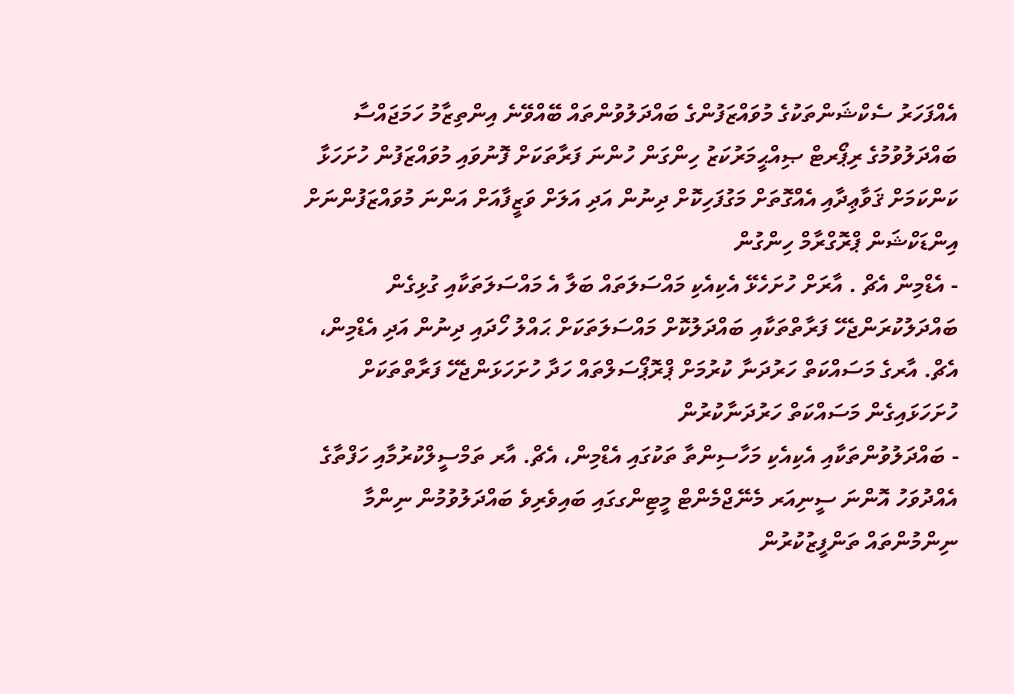އެއްފަހަރު ސެކްޝަންތަކުގެ މުވައްޒަފުންގެ ބައްދަލުވުންތައް ބޭއްވޭނެ އިންތިޒާމު ހަމަޖައްސާ ބައްދަލުވުމުގެ ރިޕޯރޓް ޞިއްޙީމަރުކަޒު ހިންގަން ހުންނަ ފަރާތަކަށް ފޮނުވައި މުވައްޒަފުން ހުށަހަޅާ ކަންކަމަށް ޤަވާޢިދާއި އެއްގޮތަށް މަގުފަހިކޮށް ދިނުން އަދި އަލަށް ވަޒީފާއަށް އަންނަ މުވައްޒަފުންނަށް އިންޑަކްޝަން ޕްރޮގްރާމް ހިންގުން
- އެޑްމިން އެޗް . އާރަށް ހުށަހެޅޭ އެކިއެކި މައްސަލަތައް ބަލާ އެ މައްސަލަތަކާއި ގުޅިގެން ބައްދަލުކުރަންޖެހޭ ފަރާތްތަކާއި ބައްދަލުކޮށް މައްސަލަތަކަށް ޙައްލު ހޯދައި ދިނުން އަދި އެޑްމިން، އެޗް. އާރގެ މަސައްކަތް ހަރުދަނާ ކުރުމަށް ޕްރޮޕޯސަލްތައް ހަދާ ހުށަހަޅަންޖެހޭ ފަރާތްތަކަށް ހުށަހަޅައިގެން މަސައްކަތް ހަރުދަނާކުރުން
- ބައްދަލުވުންތަކާއި އެކިއެކި މަހާސިންތާ ތަކުގައި އެޑްމިން، އެޗް. އާރ ތަމްސީލްކުރުމާއި ހަފްތާގެ އެއްދުވަހު އޮންނަ ސީނިއަރ މެނޭޖްމެންޓް މީޓިންގގައި ބައިވެރިވެ ބައްދަލުވުމުން ނިންމާ ނިންމުންތައް ތަންފީޒުކުރުން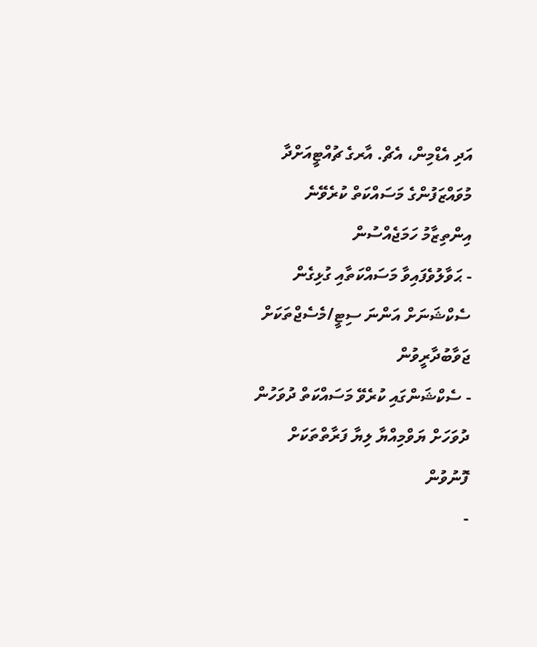އަދި އެޑްމިން، އެޗް. އާރގެ ޗުއްޓީއަށްދާ މުވައްޒަފުންގެ މަސައްކަތް ކުރެވޭނެ އިންތިޒާމު ހަމަޖެއްސުން
- ޙަވާލުވެފައިވާ މަސައްކަތާއި ގުޅިގެން ސެކްޝަނަށް އަންނަ ސިޓީ/މެސެޖްތަކަށް ޖަވާބުދާރީވުން
- ސެކްޝަންގައި ކުރެވޭ މަސައްކަތް ދުވަހުން ދުވަހަށް ޔަވްމިއްޔާ ލިޔާ ފަރާތްތަކަށް ފޮނުވުން
-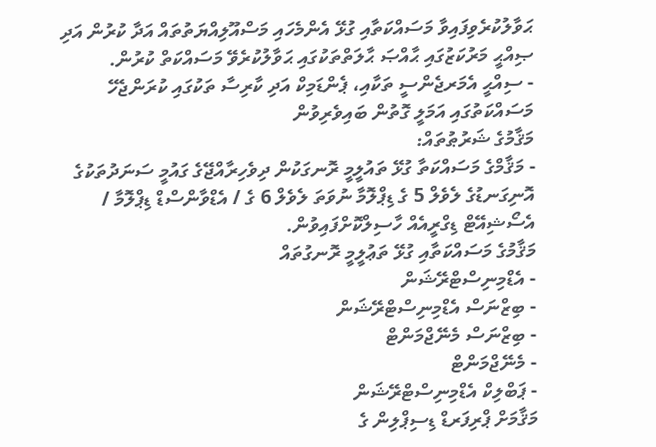ޙަވާލުކުރެވިފައިވާ މަސައްކަތާއި ގުޅޭ އެންމެހައި މަސްއޫލިއްޔަތުތައް އަދާ ކުރުން އަދި ޞިއްޙީ މަރުކަޒުގައި ޙާއްޞަ ޙާލަތްތަކުގައި ޙަވާލުކުރެވޭ މަސައްކަތް ކުރުން.
- ސިއްޙީ އެމަރޖެންސީ ތަކާއި، ޕެންޑަމިކް އަދި ކާރިސާ ތަކުގައި ކުރަންޖެހޭ މަސައްކަތުގައި އަމަލީ ގޮތުން ބައިވެރިވުން
މަޤާމުގެ ޝަރުޠުތައް:
- މަޤާމްގެ މަސައްކަތާ ގުޅޭ ތައުލީމީ ރޮނގަކުން ދިވެހިރާއްޖޭގެ ގައުމީ ސަނަދުތަކުގެ އޮނިގަނޑުގެ ލެވެލް 5 ގެ ޑިޕްލޮމާ ނުވަތަ ލެވެލް 6 ގެ / އެޑްވާންސްޑް ޑިޕްލޮމާ / އެސޯޝިއޭޓް ޑިގްރީއެއް ހާސިލްކޮށްފައިވުން.
މަޤާމުގެ މަސައްކަތާއި ގުޅޭ ތަޢުލީމީ ރޮނގުތައް
- އެޑްމިނިސްޓްރޭޝަން
- ބިޒްނަސް އެޑްމިނިސްޓްރޭޝަން
- ބިޒްނަސް މެނޭޖްމަންޓް
- މެނޭޖްމަންޓް
- ޕަބްލިކް އެޑްމިނިސްޓްރޭޝަން
މަޤާމަށް ޕްރިފަރޑް ޑިސިޕްލިން ގެ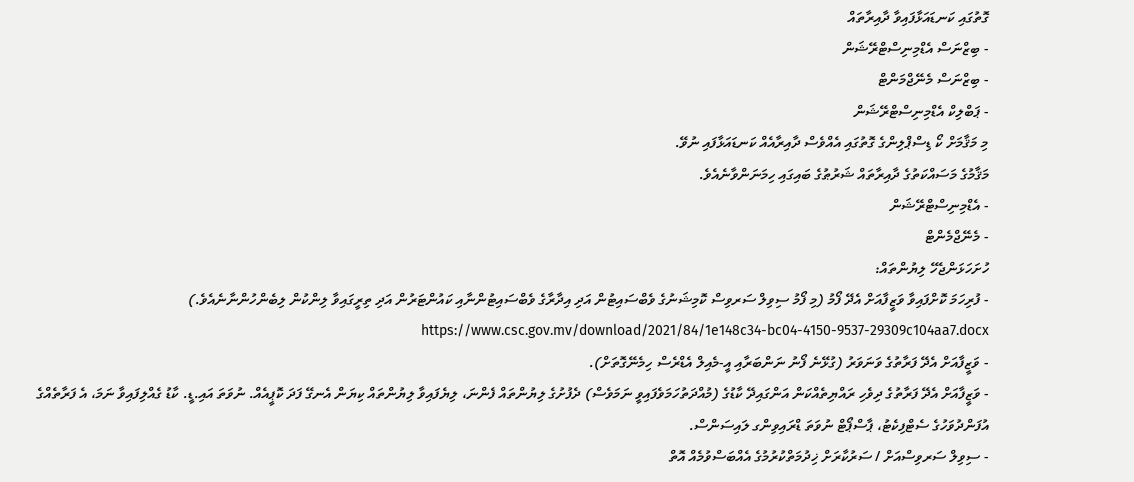ގޮތުގައި ކަނޑައަޅާފައިވާ ދާއިރާތައް
- ބިޒްނަސް އެޑްމިނިސްޓްރޭޝަން
- ބިޒްނަސް މެނޭޖްމަންޓް
- ޕަބްލިކް އެޑްމިނިސްޓްރޭޝަން
މި މަޤާމަށް ކޯ ޑިސްޕްލިންގެ ގޮތުގައި އެއްވެސް ދާއިރާއެއް ކަނޑައަޅާފައި ނުވޭ.
މަޤާމުގެ މަސައްކަތުގެ ދާއިރާތައް ޝަރުޠުގެ ބައިގައި ހިމަނަންވާނެއެވެ.
- އެޑްމިނިސްޓްރޭޝަން
- މެނޭޖްމެންޓް
ހުށަހަޅަންޖެހޭ ލިޔުންތައް:
- ފުރިހަމަ ކޮށްފައިވާ ވަޒީފާއަށް އެދޭ ފޯމު (މި ފޯމު ސިވިލް ސަރވިސް ކޮމިޝަނުގެ ވެބްސައިޓުން އަދި އިދާރާގެ ވެބްސައިޓުންނާއި ކައުންޓަރުން އަދި ތިރީގައިވާ ލިންކުން ލިބެންހުންނާނެއެވެ.) https://www.csc.gov.mv/download/2021/84/1e148c34-bc04-4150-9537-29309c104aa7.docx
- ވަޒީފާއަށް އެދޭ ފަރާތުގެ ވަނަވަރު (ގުޅޭނެ ފޯނު ނަންބަރާއި އީ-މެއިލް އެޑްރެސް ހިމެނޭގޮތަށް).
- ވަޒީފާއަށް އެދޭ ފަރާތުގެ ދިވެހި ރައްޔިތެއްކަން އަންގައިދޭ ކާޑުގެ (މުއްދަތުހަމަވެފައިވީ ނަމަވެސް) ދެފުށުގެ ލިޔުންތައް ފެންނަ، ލިޔެފައިވާ ލިޔުންތައް ކިޔަން އެނގޭ ފަދަ ކޮޕީއެއް. ނުވަތަ އައި.ޑީ. ކާޑު ގެއްލިފައިވާ ނަމަ، އެ ފަރާތެއްގެ އުފަންދުވަހުގެ ސެޓްފިކެޓު، ޕާސްޕޯޓް ނުވަތަ ޑްރައިވިންގ ލައިސަންސް.
- ސިވިލް ސަރވިސްއަށް / ސަރުކާރަށް ޚިދުމަތްކުރުމުގެ އެއްބަސްވުމެއް އޮތް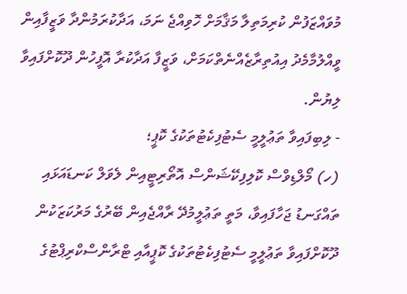މުވައްޒަފުން ކުރިމަތިލާ މަޤާމަށް ހޮވިއްޖެ ނަމަ، އަދާކުރަމުންދާ ވަޒީފާއިން ވީއްލުމާމެދު އިއުތިރާޒެއްނެތްކަމަށް، ވަޒީފާ އަދާކުރާ އޮފީހުން ދޫކޮށްފައިވާ ލިޔުން.
- ލިބިފައިވާ ތަޢުލީމީ ސެޓުފިކެޓުތަކުގެ ކޮޕީ؛
(ހ) މޯލްޑިވްސް ކޮލިފިކޭޝަންސް އޮތޯރިޓީއިން ލެވަލް ކަނޑައަޅައި ތައްގަނޑު ޖަހާފައިވާ، މަތީ ތަޢުލީމުދޭ ރާއްޖެއިން ބޭރުގެ މަރުކަޒަކުން ދޫކޮށްފައިވާ ތަޢުލީމީ ސެޓުފިކެޓުތަކުގެ ކޮޕީއާއި ޓްރާންސްކްރިޕްޓުގެ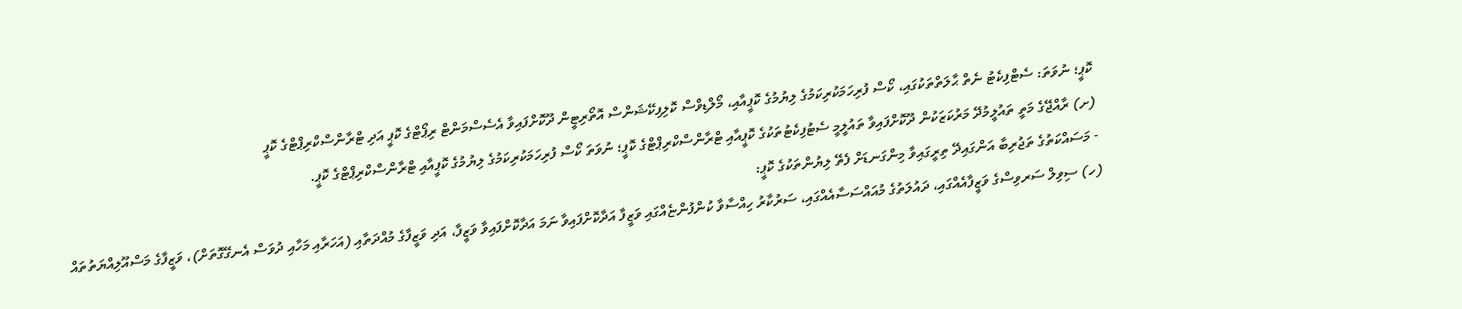ކޮޕީ؛ ނުވަތަ: ސެޓްފިކެޓު ނެތް ޙާލަތްތަކުގައި، ކޯސް ފުރިހަމަކުރިކަމުގެ ލިޔުމުގެ ކޮޕީއާއި، މޯލްޑިވްސް ކޮލިފިކޭޝަންސް އޮތޯރިޓީން ދޫކޮށްފައިވާ އެސެސްމަންޓް ރިޕޯޓްގެ ކޮޕީ އަދި ޓްރާންސްކްރިޕްޓްގެ ކޮޕީ
(ށ) ރާއްޖޭގެ މަތީ ތައުލީމުދޭ މަރުކަޒަކުން ދޫކޮށްފައިވާ ތައުލީމީ ސެޓުފިކެޓުތަކުގެ ކޮޕީއާއި ޓްރާންސްކްރިޕްޓްގެ ކޮޕީ؛ ނުވަތަ ކޯސް ފުރިހަމަކުރިކަމުގެ ލިޔުމުގެ ކޮޕީއާއި ޓްރާންސްކްރިޕްޓްގެ ކޮޕީ.
- މަސައްކަތުގެ ތަޖުރިބާ އަންގައިދޭ ތިރީގައިވާ މިންގަނޑަށް ފެތޭ ލިޔުންތަކުގެ ކޮޕީ:
(ހ) ސިވިލް ސަރވިސްގެ ވަޒީފާއެއްގައި، ދައުލަތުގެ މުއައްސަސާއެއްގައި، ސަރުކާރު ހިއްސާވާ ކުންފުންޏެއްގައި ވަޒީފާ އަދާކޮށްފައިވާ ނަމަ އަދާކޮށްފައިވާ ވަޒީފާ، އަދި ވަޒީފާގެ މުއްދަތާއި (އަހަރާއި މަހާއި ދުވަސް އެނގޭގޮތަށް)، ވަޒީފާގެ މަސްއޫލިއްޔަތުތައް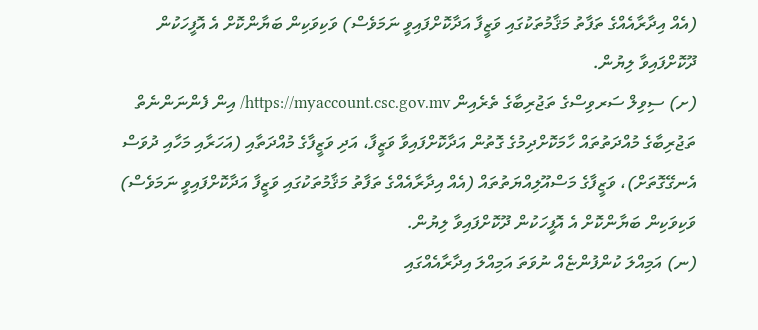(އެއް އިދާރާއެއްގެ ތަފާތު މަޤާމުތަކުގައި ވަޒީފާ އަދާކޮށްފައިވީ ނަމަވެސް) ވަކިވަކިން ބަޔާންކޮށް އެ އޮފީހަކުން ދޫކޮށްފައިވާ ލިޔުން.
(ށ) ސިވިލް ސަރވިސްގެ ތަޖުރިބާގެ ތެރެއިން https://myaccount.csc.gov.mv/ އިން ފެންނަންނެތް ތަޖުރިބާގެ މުއްދަތުތައް ހާމަކޮށްދިމުގެ ގޮތުން އަދާކޮށްފައިވާ ވަޒީފާ، އަދި ވަޒީފާގެ މުއްދަތާއި (އަހަރާއި މަހާއި ދުވަސް އެނގޭގޮތަށް)، ވަޒީފާގެ މަސްއޫލިއްޔަތުތައް (އެއް އިދާރާއެއްގެ ތަފާތު މަޤާމުތަކުގައި ވަޒީފާ އަދާކޮށްފައިވީ ނަމަވެސް) ވަކިވަކިން ބަޔާންކޮށް އެ އޮފީހަކުން ދޫކޮށްފައިވާ ލިޔުން.
(ނ) އަމިއްލަ ކުންފުންޏެއް ނުވަތަ އަމިއްލަ އިދާރާއެއްގައި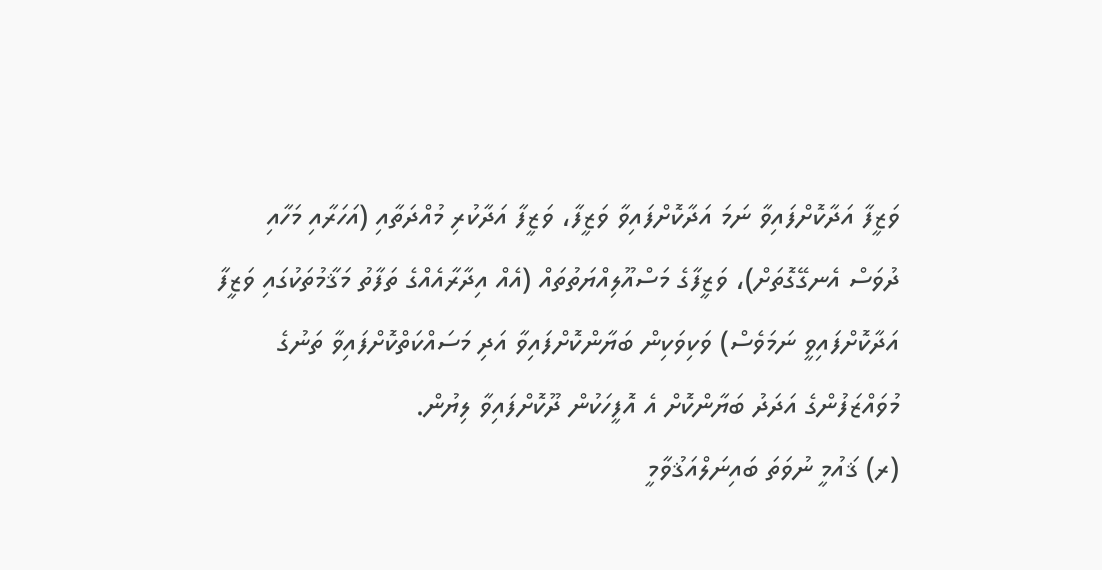ވަޒީފާ އަދާކޮށްފައިވާ ނަމަ އަދާކޮށްފައިވާ ވަޒީފާ، ވަޒީފާ އަދާކުރި މުއްދަތާއި (އަހަރާއި މަހާއި ދުވަސް އެނގޭގޮތަށް)، ވަޒީފާގެ މަސްއޫލިއްޔަތުތައް (އެއް އިދާރާއެއްގެ ތަފާތު މަޤާމުތަކުގައި ވަޒީފާ އަދާކޮށްފައިވީ ނަމަވެސް) ވަކިވަކިން ބަޔާންކޮށްފައިވާ އަދި މަސައްކަތްކޮށްފައިވާ ތަނުގެ މުވައްޒަފުންގެ އަދަދު ބަޔާންކޮށް އެ އޮފީހަކުން ދޫކޮށްފައިވާ ލިޔުން.
(ރ) ޤައުމީ ނުވަތަ ބައިނަލްއަޤުވާމީ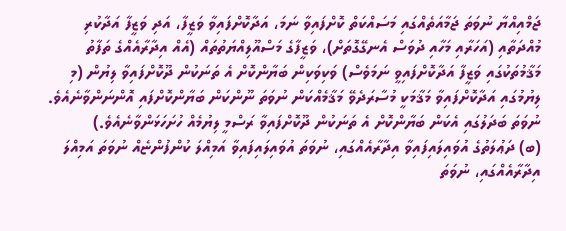ޖަމްއިއްޔާ ނުވަތަ ޖަމާއަތެއްގައި މަސައްކަތް ކޮށްފައިވާ ނަމަ، އަދާކޮށްފައިވާ ވަޒީފާ، އަދި ވަޒީފާ އަދާކުރި މުއްދަތާއި (އަހަރާއި މަހާއި ދުވަސް އެނގޭގޮތަށް)، ވަޒީފާގެ މަސްއޫލިއްޔަތުތައް (އެއް އިދާރާއެއްގެ ތަފާތު މަޤާމުތަކުގައި ވަޒީފާ އަދާކޮށްފައިވީ ނަމަވެސް) ވަކިވަކިން ބަޔާންކޮށް އެ ތަނަކުން ދޫކޮށްފައިވާ ލިޔުން (މި ލިޔުމުގައި އަދާކޮށްފައިވާ މަޤާމަކީ މުސާރަދެވޭ މަޤާމެއްކަން ނުވަތަ ނޫންކަން ބަޔާންކޮށްފައި އޮންނަންވާނެއެވެ. ނުވަތަ ބަދަލުގައި އެކަން ބަޔާންކޮށް އެ ތަނަކުން ދޫކޮށްފައިވާ ރަސްމީ ލިޔުމެއް ހުށަހަޅަންވާނެއެވެ.)
(ބ) ދަޢުލަތުގެ އުވައިލައިފައިވާ އިދާރާއެއްގައި، ނުވަތަ އުވައިލައިފައިވާ އަމިއްލަ ކުންފުންޏެއް ނުވަތަ އަމިއްލަ އިދާރާއެއްގައި، ނުވަތަ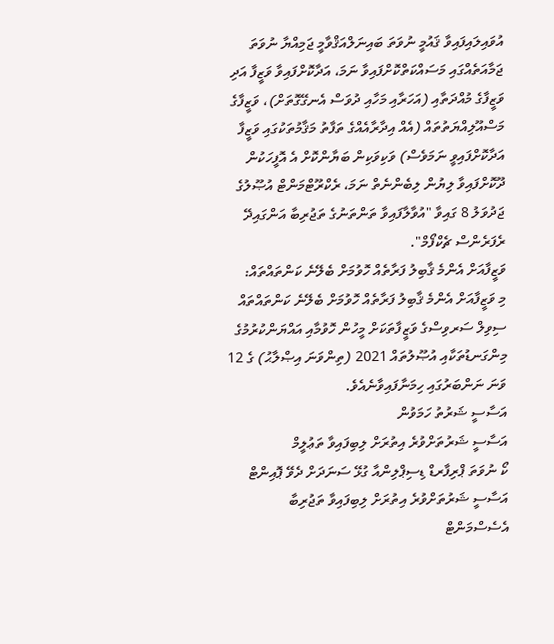އުވައިލައިފައިވާ ޤައުމީ ނުވަތަ ބައިނަލްއަޤްވާމީ ޖަމިއްޔާ ނުވަތަ ޖަމާއަތެއްގައި މަސައްކަތްކޮށްފައިވާ ނަމަ، އަދާކޮށްފައިވާ ވަޒީފާ އަދި ވަޒީފާގެ މުއްދަތާއި (އަހަރާއި މަހާއި ދުވަސް އެނގޭގޮތަށް)، ވަޒީފާގެ މަސްއޫލިއްޔަތުތައް (އެއް އިދާރާއެއްގެ ތަފާތު މަޤާމުތަކުގައި ވަޒީފާ އަދާކޮށްފައިވީ ނަމަވެސް) ވަކިވަކިން ބަޔާންކޮށް އެ އޮފީހަކުން ދޫކޮށްފައިވާ ލިޔުން ލިބެންނެތް ނަމަ، ރެކްރޫޓްމަންޓް އުޞޫލުގެ ޖަދުވަލު 8 ގައިވާ "އުވާލާފައިވާ ތަންތަނުގެ ތަޖުރިބާ އަންގައިދޭ ރެފަރެންސް ޗެކްފޯމް".
ވަޒީފާއަށް އެންމެ ޤާބިލު ފަރާތެއް ހޮވުމަށް ބެލޭނެ ކަންތައްތައް:
މި ވަޒީފާއަށް އެންމެ ޤާބިލު ފަރާތެއް ހޮވުމަށް ބެލޭނެ ކަންތައްތައް ސިވިލް ސަރވިސްގެ ވަޒީފާތަކަށް މީހުން ހޮވުމާއި އައްޔަންކުރުމުގެ މިންގަނޑުތަކާއި އުޞޫލުތައް 2021 (ތިންވަނަ އިޞްލާޙު) ގެ 12 ވަނަ ނަންބަރުގައި ހިމަނާފައިވާނެއެވެ.
އަސާސީ ޝަރުތު ހަމަވުން
އަސާސީ ޝަރުތަށްވުރެ އިތުރަށް ލިބިފައިވާ ތަޢުލީމް
ކޯ ނުވަތަ ޕްރިފާރޑް ޑިސިޕްލިންއާ ގުޅޭ ސަނަދަށް ދެވޭ ޕޮއިންޓް
އަސާސީ ޝަރުތަށްވުރެ އިތުރަށް ލިބިފައިވާ ތަޖުރިބާ
އެސެސްމަންޓް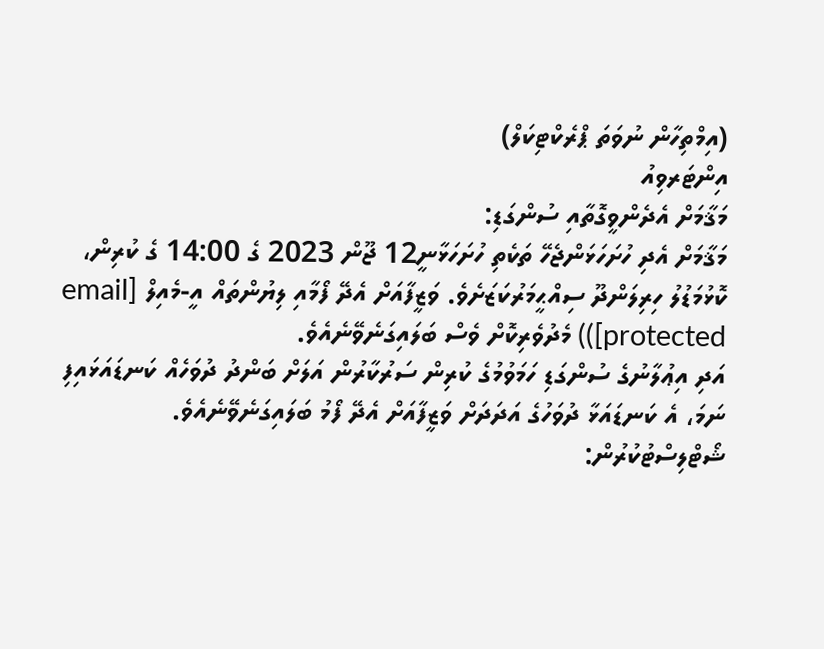(އިމްތިހާން ނުވަތަ ޕްރެކްޓިކަލް)
އިންޓަރވިއު
މަޤާމަށް އެދެންވީގޮތާއި ސުންގަޑި:
މަޤާމަށް އެދި ހުށަހަޅަންޖެހޭ ތަކެތި ހުށަހަޅާނީ12 ޖޫން 2023 ގެ 14:00 ގެ ކުރިން، ކޮޅުމަޑުލު ހިރިލަންދޫ ސިއްޙީމަރުކަޒަށެވެ. ވަޒީފާއަށް އެދޭ ފޯމާއި ލިޔުންތައް އީ-މެއިލް [email protected])) މެދުވެރިކޮށް ވެސް ބަލައިގަނެވޭނެއެވެ.
އަދި އިޢުލާނުގެ ސުންގަޑި ހަމަވުމުގެ ކުރިން ސަރުކާރުން އަލަށް ބަންދު ދުވަހެއް ކަނޑައަޅައިފި ނަމަ، އެ ކަނޑައަޅާ ދުވަހުގެ އަދަދަށް ވަޒީފާއަށް އެދޭ ފޯމު ބަލައިގަނެވޭނެއެވެ.
ޝޯޓްލިސްޓުކުރުން: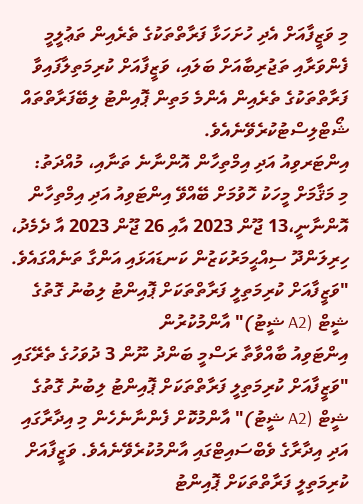މި ވަޒީފާއަށް އެދި ހުށަހަޅާ ފަރާތްތަކުގެ ތެރެއިން ތަޢުލީމީ ފެންވަރާއި ތަޖުރިބާއަށް ބަލައި، ވަޒީފާއަށް ކުރިމަތިލާފައިވާ ފަރާތްތަކުގެ ތެރެއިން އެންމެ މަތިން ޕޮއިންޓު ލިބޭފަރާތްތައް ޝޯޓްލިސްޓުކުރެވޭނެއެވެ.
އިންޓަރވިއު އަދި އިމްތިހާން އޮންނާނެ ތަނާއި، މުއްދަތު:
މި މަޤާމަށް މީހަކު ހޮވުމަށް ބޭއްވޭ އިންޓަވިއު އަދި އިމްތިހާން އޮންނާނީ،13 ޖޫން 2023 އާއި 26 ޖޫން 2023 އާ ދެމެދު، ހިރިލަންދޫ ސިއްޙީމަރުކަޒުން ކަނޑައަޅައި އަންގާ ތަނެއްގައެވެ.
"ވަޒީފާއަށް ކުރިމަތިލީ ފަރާތްތަކަށް ޕޮއިންޓު ލިބުނު ގޮތުގެ ޝީޓް (A2 ޝީޓު)" އާންމުކުރުން
އިންޓަވިއު ބާއްވާތާ ރަސްމީ ބަންދު ނޫން 3 ދުވަހުގެ ތެރޭގައި "ވަޒީފާއަށް ކުރިމަތިލީ ފަރާތްތަކަށް ޕޮއިންޓު ލިބުނު ގޮތުގެ ޝީޓް (A2 ޝީޓު)" އާންމުކޮށް ފެންނާނެހެން މި އިދާރާގައި އަދި އިދާރާގެ ވެބްސައިޓްގައި އާންމުކުރެވޭނެއެވެ. ވަޒީފާއަށް ކުރިމަތިލީ ފަރާތްތަކަށް ޕޮއިންޓު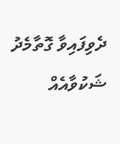ދެވިފައިވާ ގޮތާމެދު ޝަކުވާއެއް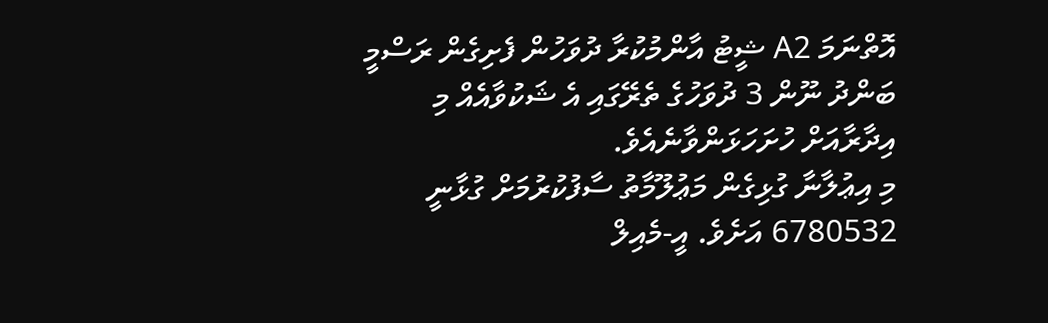އޮތްނަމަ A2 ޝީޓު އާންމުކުރާ ދުވަހުން ފެށިގެން ރަސްމީ ބަންދު ނޫން 3 ދުވަހުގެ ތެރޭގައި އެ ޝަކުވާއެއް މި އިދާރާއަށް ހުށަހަޅަންވާނެއެވެ.
މި އިޢުލާނާ ގުޅިގެން މަޢުލޫމާތު ސާފުކުރުމަށް ގުޅާނީ 6780532 އަށެވެ. އީ-މެއިލް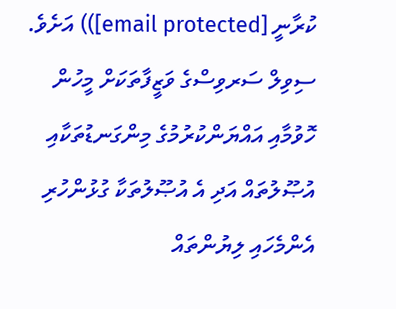ކުރާނީ [email protected])) އަށެވެ.
ސިވިލް ސަރވިސްގެ ވަޒީފާތަކަށް މީހުން ހޮވުމާއި އައްޔަންކުރުމުގެ މިންގަނޑުތަކާއި އުޞޫލުތައް އަދި އެ އުޞޫލުތަކާ ގުޅުންހުރި އެންމެހައި ލިޔުންތައް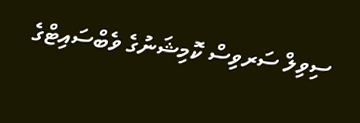ސިވިލް ސަރވިސް ކޮމިޝަނުގެ ވެބްސައިޓްގެ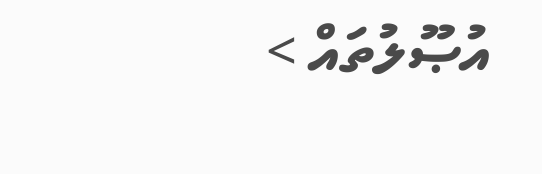އުޞޫލުތައް >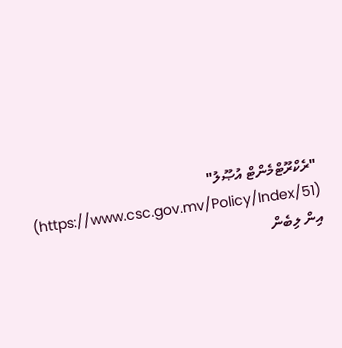"ރެކްރޫޓްމެންޓް އުޞޫލު" (https://www.csc.gov.mv/Policy/Index/51) އިން ލިބެން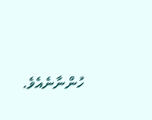ހުންނާނެއެވެ.